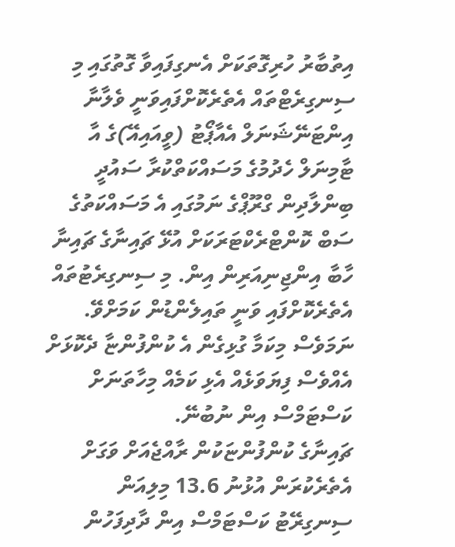އިތުބާރު ހުރިގޮތަކަށް އެނގިފައިވާ ގޮތުގައި މި ސިނގިރެޓްތައް އެތެރެކޮށްފައިވަނީ ވެލާނާ އިންޓަނޭޝަނަލް އެއާޕޯޓު (ވީއައިއޭ)ގެ އާ ޓާމިނަލް ހެދުމުގެ މަސައްކަތްކުރާ ސައުދީ ބިންލާދިން ގްރޫޕްގެ ނަމުގައި އެ މަސައްކަތުގެ ސަބް ކޮންޓްރެކްޓަރަކަށް އުޅޭ ޗައިނާގެ ޗައިނާ ހާބާ އިންޖިނިއަރިން އިން. މި ސިނގިރެޓުތައް އެތެރެކޮށްފައި ވަނީ ތައިލެންޑުން ކަމަށްވޭ. ނަމަވެސް މިކަމާ ގުޅިގެން އެ ކުންފުންޏާ ދެކޮޅަށް އެއްވެސް ފިޔަވަޅެއް އެޅި ކަމެއް މިހާތަނަށް ކަސްޓަމްސް އިން ނުބުނޭ.
ޗައިނާގެ ކުންފުންޏަކުން ރާއްޖެއަށް ވަގަށް އެތެރެކުރަން އުޅުނު 13.6 މިލިއަން ސިނގިރޭޓު ކަސްޓަމްސް އިން ދާދިފަހުން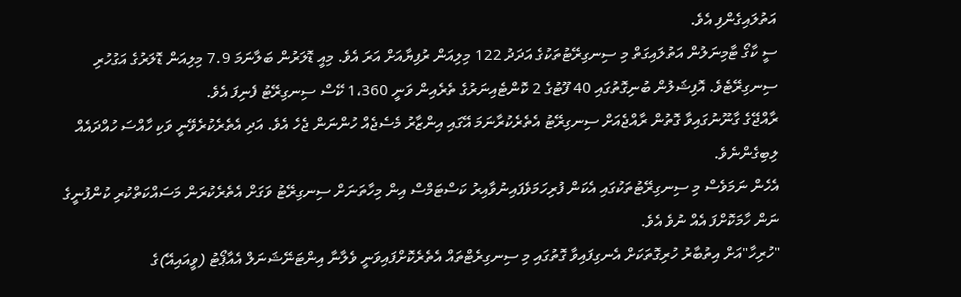އަތުލައިގެންފި އެވެ.
ސީ ކާގޯ ޓާމިނަލުން އަތުލައިގަތް މި ސިނގިރޭޓުތަކުގެ އަދަދު 122 މިލިއަން ރުފިޔާއަށް އަރަ އެވެ. މިއީ ޑޮލަރުން ބަލާނަމަ 7.9 މިލިއަން ޑޮލަރުގެ އަގުހުރި ސިނގިރޭޓެވެ. އޮފިޝަލުން ބުނިގޮތުގައި 40 ފޫޓުގެ 2 ކޮންޓެއިނަރުގެ ތެރެއިން ވަނީ 1،360 ކޭސް ސިނގިރޭޓު ފެނިފަ އެވެ.
ރާއްޖޭގެ ގާނޫނުގައިވާ ގޮތުން ރާއްޖެއަށް ސިނގިރޭޓު އެތެރެކުރާނަމަ އޭގައި އިންޒާރު މެސެޖެއް ހުންނަން ޖެހެ އެވެ. އަދި އެތެރެކުރެވޭނީ ވަކި ހާއްސަ ހުއްދައެއް ލިބިގެންނެވެ.
އެހެން ނަމަވެސް މި ސިނގިރޭޓުތަކުގައި އެކަން ފުރިހަމަވެފައިނުވާއިރު ކަސްޓަމްސް އިން މިހާތަނަށް ސިނގިރޭޓު ވަގަށް އެތެރެކުރަން މަސައްކަތްކުރި ކުންފުނީގެ ނަން ހާމަކޮށްފަ އެއް ނުވެ އެވެ.
"ހުރިހާ"އަށް އިތުބާރު ހުރިގޮތަކަށް އެނގިފައިވާ ގޮތުގައި މި ސިނގިރެޓްތައް އެތެރެކޮށްފައިވަނީ ވެލާނާ އިންޓަނޭޝަނަލް އެއާޕޯޓު (ވީއައިއޭ)ގެ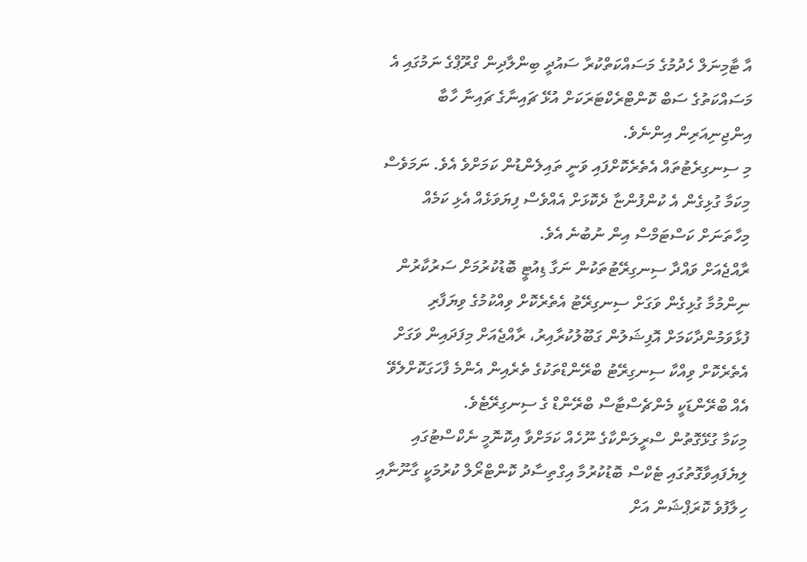އާ ޓާމިނަލް ހެދުމުގެ މަސައްކަތްކުރާ ސައުދީ ބިންލާދިން ގްރޫޕްގެ ނަމުގައި އެ މަސައްކަތުގެ ސަބް ކޮންޓްރެކްޓަރަކަށް އުޅޭ ޗައިނާގެ ޗައިނާ ހާބާ އިންޖިނިއަރިން އިންނެވެ.
މި ސިނގިރެޓުތައް އެތެރެކޮށްފައި ވަނީ ތައިލެންޑުން ކަމަށްވެ އެވެ. ނަމަވެސް މިކަމާ ގުޅިގެން އެ ކުންފުންޏާ ދެކޮޅަށް އެއްވެސް ފިޔަވަޅެއް އެޅި ކަމެއް މިހާތަނަށް ކަސްޓަމްސް އިން ނުބުނެ އެވެ.
ރާއްޖެއަށް ވައްދާ ސިނގިރޭޓުތަކުން ނަގާ ޑިއުޓީ ބޮޑުކުރުމަށް ސަރުކާރުން ނިންމުމާ ގުޅިގެން ވަގަށް ސިނގިރޭޓު އެތެރެކޮށް ވިއްކުމުގެ ވިޔަފާރި ފުޅާވަމުންދާކަމަށް އޮފިޝަލުން ގަބޫލުކުރާއިރު، ރާއްޖެއަށް މިފަދައިން ވަގަށް އެތެރެކޮށް ވިއްކާ ސިނގިރޭޓު ބްރޭންޑްތަކުގެ ތެރެއިން އެންމެ ފާހަގަކޮށްލެވޭ އެއް ބްރޭންޑަކީ މެންޗެސްޓާސް ބްރޭންޑް ގެ ސިނގިރޭޓެވެ.
މިކަމާ ގުޅޭގޮތުން ސްރީލަންކާގެ ނޫހެއް ކަމަށްވާ އިކޮނޮމީ ނެކްސްޓުގައި ލިޔެފައިވާގޮތުގައި ޓެކްސް ބޮޑުކުރުމާ އިގްތިސާދު ކޮންޓްރޯލް ކުރުމަކީ ގާނޫނާއި ހިލާފުވެ ކޮރަޕްޝަން އަށް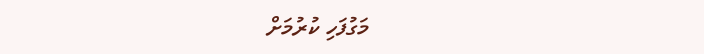މަގުފަހި ކުރުމަށް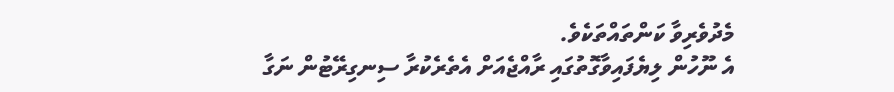މެދުވެރިވާ ކަންތައްތަކެވެ.
އެ ނޫހުން ލިޔެފައިވާގޮތުގައި ރާއްޖެއަށް އެތެރެކުރާ ސިނގިރޭޓުން ނަގާ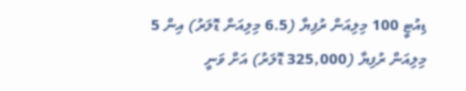ޑިއުޓީ 100 މިލިއަން ރުފިޔާ (6.5 މިލިއަން ޑޮލަރު) އިން 5 މިލިއަން ރުފިޔާ (325,000 ޑޮލަރު) އަށް ވަނީ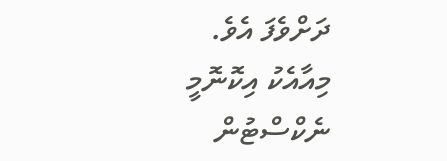ދަށްވެފަ އެވެ.
މިއާއެކު އިކޮނޮމީ ނެކްސްޓުން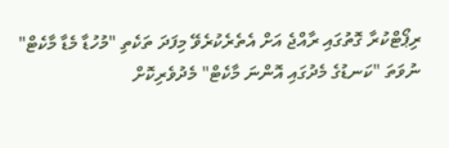ރިޕޯޓްކުރާ ގޮތުގައި ރާއްޖެ އަށް އެތެރެކުރެވޭ މިފަދަ ތަކެތި "މުހުޑާ މެޑާ މާކެޓް" ނުވަތަ "ކަނޑުގެ މެދުގައި އޮންނަ މާކެޓް" މެދުވެރިކޮށް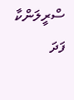ސްރީލަންކާ ފަދަ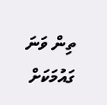ތިން ވަނަ ގައުމަކަށް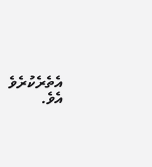އެތެރެކުރެވެ އެވެ.